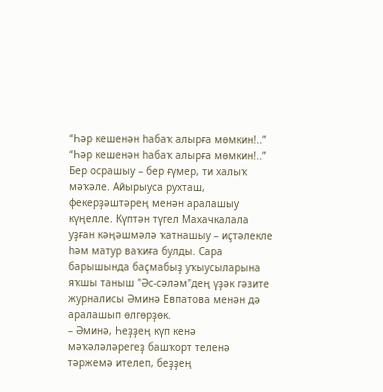“Һәр кешенән һабаҡ алырға мөмкин!..”
“Һәр кешенән һабаҡ алырға мөмкин!..”
Бер осрашыу – бер ғүмер, ти халыҡ мәҡәле. Айырыуса рухташ, фекерҙәштәрең менән аралашыу күңелле. Күптән түгел Махачкалала уҙған кәңәшмәлә ҡатнашыу – иҫтәлекле һәм матур ваҡиға булды. Сара барышында баҫмабыҙ уҡыусыларына яҡшы таныш "Әс-сәләм"дең үҙәк гәзите журналисы Әминә Евпатова менән дә аралашып өлгөрҙөк.
– Әминә, Һеҙҙең күп кенә мәҡәләләрегеҙ башҡорт теленә тәржемә ителеп, беҙҙең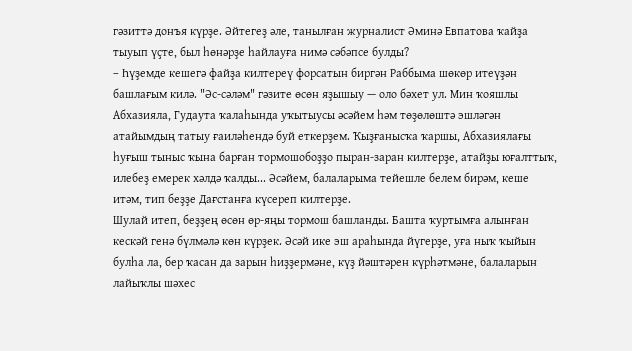гәзиттә донъя күрҙе. Әйтегеҙ әле, танылған журналист Әминә Евпатова ҡайҙа тыуып үҫте, был һөнәрҙе һайлауға нимә сәбәпсе булды?
– Һүҙемде кешегә файҙа килтереү форсатын биргән Раббыма шөкөр итеүҙән башлағым килә. "Әс-сәләм" гәзите өсөн яҙышыу — оло бәхет ул. Мин ҡояшлы Абхазияла, Гудаута ҡалаһында уҡытыусы әсәйем һәм төҙөлөштә эшләгән атайымдың татыу ғаиләһендә буй еткерҙем. Ҡыҙғанысҡа ҡаршы, Абхазиялағы һуғыш тыныс ҡына барған тормошобоҙҙо пыран-заран килтерҙе, атайҙы юғалттыҡ, илебеҙ емерек хәлдә ҡалды... Әсәйем, балаларыма тейешле белем бирәм, кеше итәм, тип беҙҙе Дағстанға күсереп килтерҙе.
Шулай итеп, беҙҙең өсөн өр-яңы тормош башланды. Башта ҡуртымға алынған кескәй генә бүлмәлә көн күрҙек. Әсәй ике эш араһында йүгерҙе, уға ныҡ ҡыйын булһа ла, бер ҡасан да зарын һиҙҙермәне, күҙ йәштәрен күрһәтмәне, балаларын лайыҡлы шәхес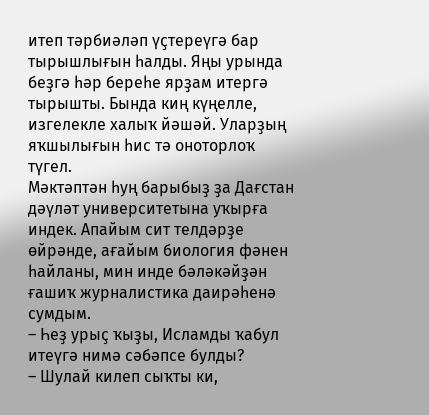итеп тәрбиәләп үҫтереүгә бар тырышлығын һалды. Яңы урында беҙгә һәр береһе ярҙам итергә тырышты. Бында киң күңелле, изгелекле халыҡ йәшәй. Уларҙың яҡшылығын һис тә оноторлоҡ түгел.
Мәктәптән һуң барыбыҙ ҙа Дағстан дәүләт университетына уҡырға индек. Апайым сит телдәрҙе өйрәнде, ағайым биология фәнен һайланы, мин инде бәләкәйҙән ғашиҡ журналистика даирәһенә сумдым.
– Һеҙ урыҫ ҡыҙы, Исламды ҡабул итеүгә нимә сәбәпсе булды?
– Шулай килеп сыҡты ки,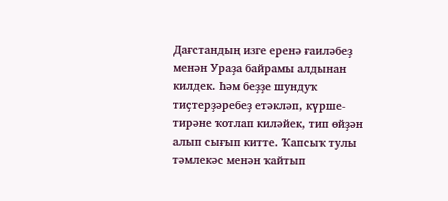Дағстандың изге еренә ғаиләбеҙ менән Ураҙа байрамы алдынан килдек. Һәм беҙҙе шундуҡ тиҫтерҙәребеҙ етәкләп, күрше-тирәне ҡотлап киләйек, тип өйҙән алып сығып китте. Ҡапсыҡ тулы тәмлекәс менән ҡайтып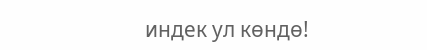индек ул көндө!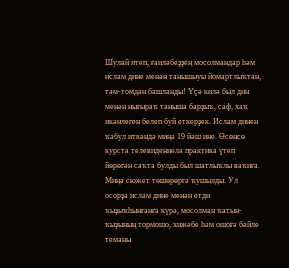Шулай итеп, ғаиләбеҙҙең мосолмандар һәм ислам дине менән танышыуы йомартлыҡтан, тәм-томдан башланды! Үҫә килә был дин менән нығыраҡ таныша барҙыҡ, саф, хаҡ икәнлеген белеп буй еткерҙек. Ислам динен ҡабул иткәндә миңә 19 йәш ине. Өсөнсө курста телевидениела практика үтеп йөрөгән саҡта булды был шатлыҡлы ваҡиға.
Миңә сюжет төшөрөргә ҡушылды. Ул осорҙа ислам дине менән етди ҡыҙыҡһынғанға күрә, мосолман ҡатын-ҡыҙының тормошо, хижәбе һәм ошоға бәйле теманы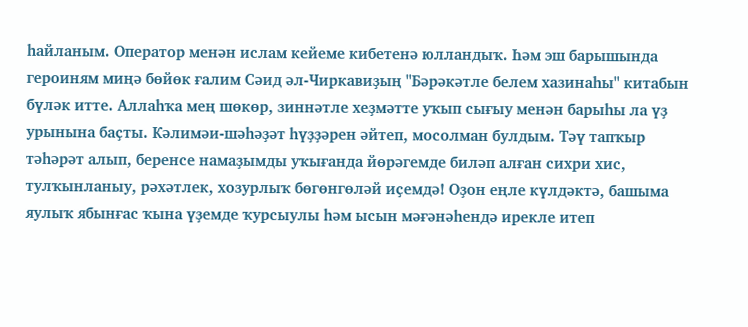һайланым. Оператор менән ислам кейеме кибетенә юлландыҡ. Һәм эш барышында героиням миңә бөйөк ғалим Сәид әл-Чиркавиҙың "Бәрәкәтле белем хазинаһы" китабын бүләк итте. Аллаһҡа мең шөкөр, зиннәтле хеҙмәтте уҡып сығыу менән барыһы ла үҙ урынына баҫты. Кәлимәи-шәһәҙәт һүҙҙәрен әйтеп, мосолман булдым. Тәү тапҡыр тәһәрәт алып, беренсе намаҙымды уҡығанда йөрәгемде биләп алған сихри хис, тулҡынланыу, рәхәтлек, хозурлыҡ бөгөнгөләй иҫемдә! Оҙон еңле күлдәктә, башыма яулыҡ ябынғас ҡына үҙемде ҡурсыулы һәм ысын мәғәнәһендә ирекле итеп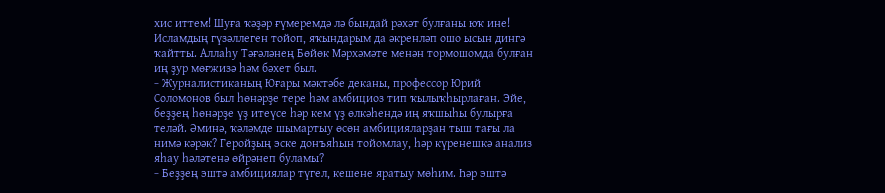хис иттем! Шуға ҡәҙәр ғүмеремдә лә бындай рәхәт булғаны юҡ ине! Исламдың гүзәллеген тойоп, яҡындарым да әкренләп ошо ысын дингә ҡайтты. Аллаһу Тәғәләнең Бөйөк Мәрхәмәте менән тормошомда булған иң ҙур мөғжизә һәм бәхет был.
− Журналистиканың Юғары мәктәбе деканы, профессор Юрий Соломонов был һөнәрҙе тере һәм амбициоз тип ҡылыҡһырлаған. Эйе, беҙҙең һөнәрҙе үҙ итеүсе һәр кем үҙ өлкәһендә иң яҡшыһы булырға теләй. Әминә, ҡәләмде шымартыу өсөн амбицияларҙан тыш тағы ла нимә кәрәк? Геройҙың эске донъяһын тойомлау, һәр күренешкә анализ яһау һәләтенә өйрәнеп буламы?
− Беҙҙең эштә амбициялар түгел, кешене яратыу мөһим. Һәр эштә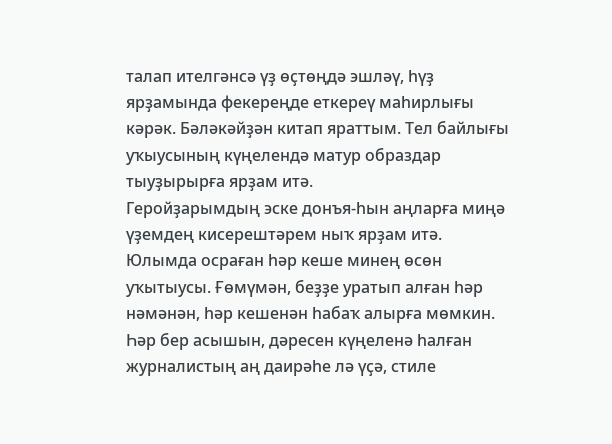талап ителгәнсә үҙ өҫтөңдә эшләү, һүҙ ярҙамында фекереңде еткереү маһирлығы кәрәк. Бәләкәйҙән китап яраттым. Тел байлығы уҡыусының күңелендә матур образдар тыуҙырырға ярҙам итә.
Геройҙарымдың эске донъя-һын аңларға миңә үҙемдең кисерештәрем ныҡ ярҙам итә. Юлымда осраған һәр кеше минең өсөн уҡытыусы. Ғөмүмән, беҙҙе уратып алған һәр нәмәнән, һәр кешенән һабаҡ алырға мөмкин. Һәр бер асышын, дәресен күңеленә һалған журналистың аң даирәһе лә үҫә, стиле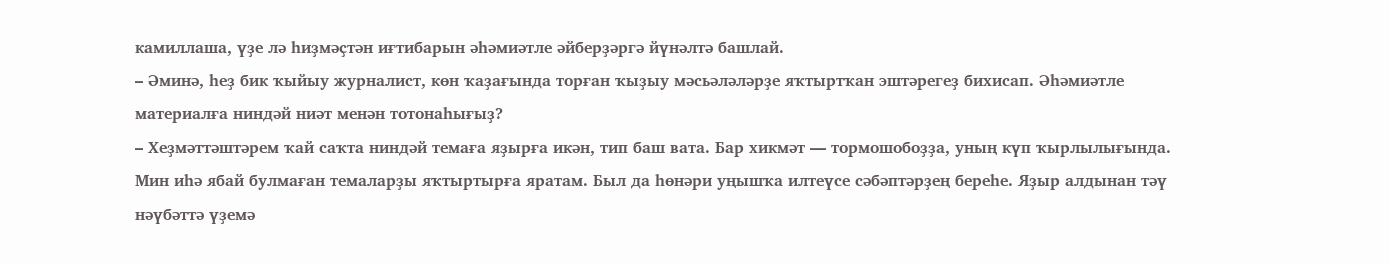камиллаша, үҙе лә һиҙмәҫтән иғтибарын әһәмиәтле әйберҙәргә йүнәлтә башлай.
– Әминә, һеҙ бик ҡыйыу журналист, көн ҡаҙағында торған ҡыҙыу мәсьәләләрҙе яҡтыртҡан эштәрегеҙ бихисап. Әһәмиәтле материалға ниндәй ниәт менән тотонаһығыҙ?
– Хеҙмәттәштәрем ҡай саҡта ниндәй темаға яҙырға икән, тип баш вата. Бар хикмәт — тормошобоҙҙа, уның күп ҡырлылығында. Мин иһә ябай булмаған темаларҙы яҡтыртырға яратам. Был да һөнәри уңышҡа илтеүсе сәбәптәрҙең береһе. Яҙыр алдынан тәү нәүбәттә үҙемә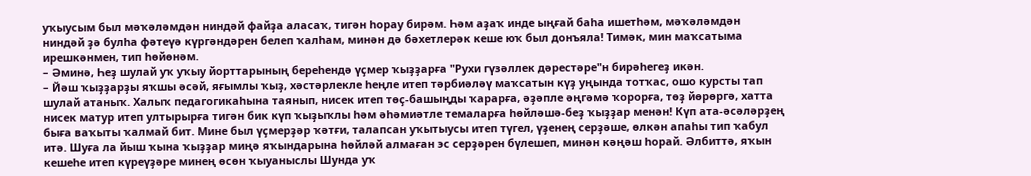уҡыусым был мәҡәләмдән ниндәй файҙа аласаҡ, тигән һорау бирәм. Һәм аҙаҡ инде ыңғай баһа ишетһәм, мәҡәләмдән ниндәй ҙә булһа фәтеүә күргәндәрен белеп ҡалһам, минән дә бәхетлерәк кеше юҡ был донъяла! Тимәк, мин маҡсатыма ирешкәнмен, тип һөйөнәм.
– Әминә, Һеҙ шулай уҡ уҡыу йорттарының береһендә үҫмер ҡыҙҙарға "Рухи гүзәллек дәрестәре"н бирәһегеҙ икән.
– Йәш ҡыҙҙарҙы яҡшы әсәй, яғымлы ҡыҙ, хәстәрлекле һеңле итеп тәрбиәләү маҡсатын күҙ уңында тотҡас, ошо курсты тап шулай атаныҡ. Халыҡ педагогикаһына таянып, нисек итеп төҫ-башыңды ҡарарға, әҙәпле әңгәмә ҡорорға, төҙ йөрөргә, хатта нисек матур итеп ултырырға тигән бик күп ҡыҙыҡлы һәм әһәмиәтле темаларға һөйләшә-беҙ ҡыҙҙар менән! Күп ата-әсәләрҙең быға ваҡыты ҡалмай бит. Мине был үҫмерҙәр ҡәтғи, талапсан уҡытыусы итеп түгел, үҙенең серҙәше, өлкән апаһы тип ҡабул итә. Шуға ла йыш ҡына ҡыҙҙар миңә яҡындарына һөйләй алмаған эс серҙәрен бүлешеп, минән кәңәш һорай. Әлбиттә, яҡын кешеһе итеп күреүҙәре минең өсөн ҡыуаныслы Шунда уҡ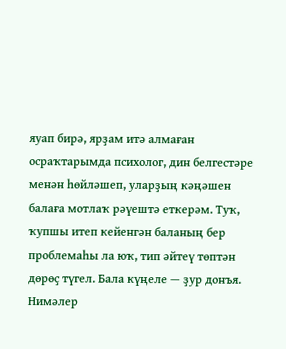яуап бирә, ярҙам итә алмаған осраҡтарымда психолог, дин белгестәре менән һөйләшеп, уларҙың кәңәшен балаға мотлаҡ рәүештә еткерәм. Туҡ, ҡупшы итеп кейенгән баланың бер проблемаһы ла юҡ, тип әйтеү төптән дөрөҫ түгел. Бала күңеле — ҙур донъя. Нимәлер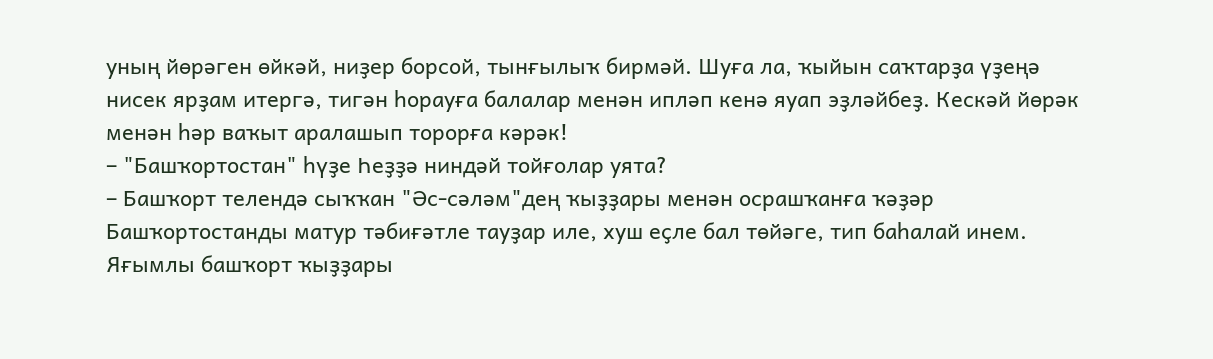уның йөрәген өйкәй, ниҙер борсой, тынғылыҡ бирмәй. Шуға ла, ҡыйын саҡтарҙа үҙеңә нисек ярҙам итергә, тигән һорауға балалар менән ипләп кенә яуап эҙләйбеҙ. Кескәй йөрәк менән һәр ваҡыт аралашып торорға кәрәк!
– "Башҡортостан" һүҙе Һеҙҙә ниндәй тойғолар уята?
– Башҡорт телендә сыҡҡан "Әс-сәләм"дең ҡыҙҙары менән осрашҡанға ҡәҙәр Башҡортостанды матур тәбиғәтле тауҙар иле, хуш еҫле бал төйәге, тип баһалай инем. Яғымлы башҡорт ҡыҙҙары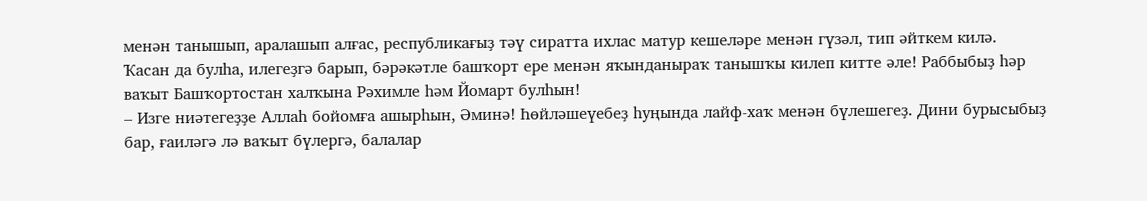менән танышып, аралашып алғас, республикағыҙ тәү сиратта ихлас матур кешеләре менән гүзәл, тип әйткем килә. Ҡасан да булһа, илегеҙгә барып, бәрәкәтле башҡорт ере менән яҡынданыраҡ танышҡы килеп китте әле! Раббыбыҙ һәр ваҡыт Башҡортостан халҡына Рәхимле һәм Йомарт булһын!
– Изге ниәтегеҙҙе Аллаһ бойомға ашырһын, Әминә! Һөйләшеүебеҙ һуңында лайф-хаҡ менән бүлешегеҙ. Дини бурысыбыҙ бар, ғаиләгә лә ваҡыт бүлергә, балалар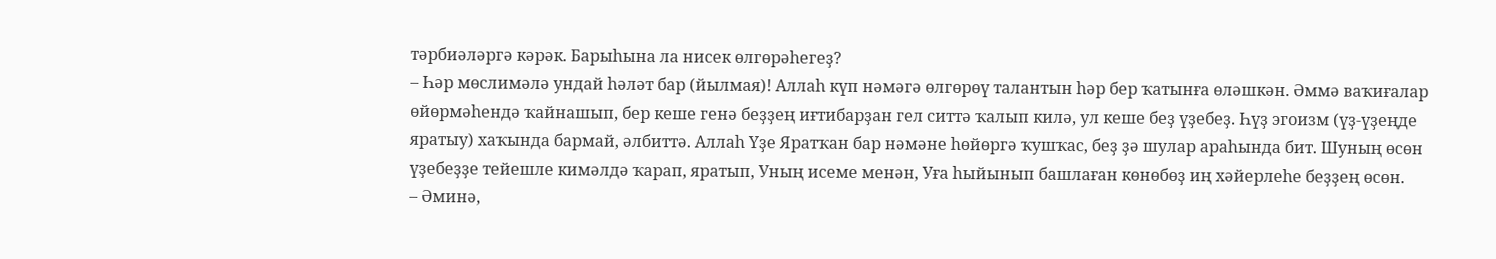тәрбиәләргә кәрәк. Барыһына ла нисек өлгөрәһегеҙ?
– Һәр мөслимәлә ундай һәләт бар (йылмая)! Аллаһ күп нәмәгә өлгөрөү талантын һәр бер ҡатынға өләшкән. Әммә ваҡиғалар өйөрмәһендә ҡайнашып, бер кеше генә беҙҙең иғтибарҙан гел ситтә ҡалып килә, ул кеше беҙ үҙебеҙ. Һүҙ эгоизм (үҙ-үҙеңде яратыу) хаҡында бармай, әлбиттә. Аллаһ Үҙе Яратҡан бар нәмәне һөйөргә ҡушҡас, беҙ ҙә шулар араһында бит. Шуның өсөн үҙебеҙҙе тейешле кимәлдә ҡарап, яратып, Уның исеме менән, Уға һыйынып башлаған көнөбөҙ иң хәйерлеһе беҙҙең өсөн.
– Әминә,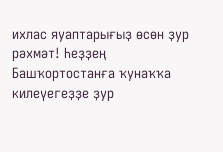ихлас яуаптарығыҙ өсөн ҙур рәхмәт! Һеҙҙең Башҡортостанға ҡунаҡҡа килеүегеҙҙе ҙур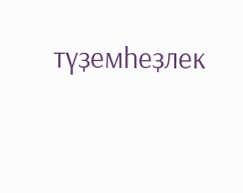түҙемһеҙлек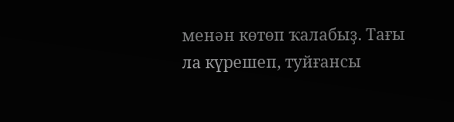менән көтөп ҡалабыҙ. Тағы ла күрешеп, туйғансы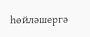һөйләшергә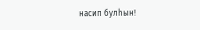насип булһын!